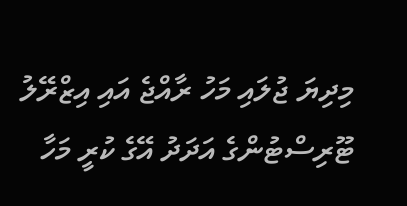މިދިޔަ ޖުލައި މަހު ރާއްޖެ އައި އިޒްރޭލު ޓޫރިސްޓުންގެ އަދަދު އޭގެ ކުރީ މަހާ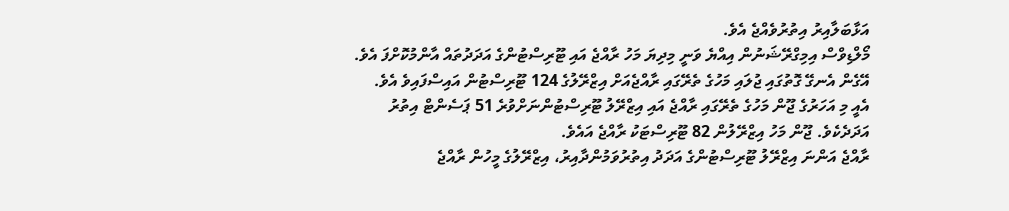އަޅާބަލާއިރު އިތުރުވެއްޖެ އެވެ.
މޯލްޑިވްސް އިމިގްރޭޝަނުން އިއްޔެ ވަނީ މިދިޔަ މަހު ރާއްޖެ އައި ޓޫރިސްޓުންގެ އަދަދުތައް އާންމުކޮށްފަ އެވެ. އޭގެން އެނގޭ ގޮތުގައި ޖުލައި މަހުގެ ތެރޭގައި ރާއްޖެއަށް އިޒްރޭލުގެ 124 ޓޫރިސްޓުން އައިސްފައިވެ އެވެ.
އެއީ މި އަހަރުގެ ޖޫން މަހުގެ ތެރޭގައި ރާއްޖެ އައި އިޒްރޭލު ޓޫރިސްޓުންނަށްވުރެ 51 ޕަސެންޓް އިތުރު އަދަދެކެވެ. ޖޫން މަހު އިޒްރޭލުން 82 ޓޫރިސްޓަކު ރާއްޖެ އައެވެ.
ރާއްޖެ އަންނަ އިޒްރޭލު ޓޫރިސްޓުންގެ އަދަދު އިތުރުވަމުންދާއިރު، އިޒްރޭލުގެ މީހުން ރާއްޖެ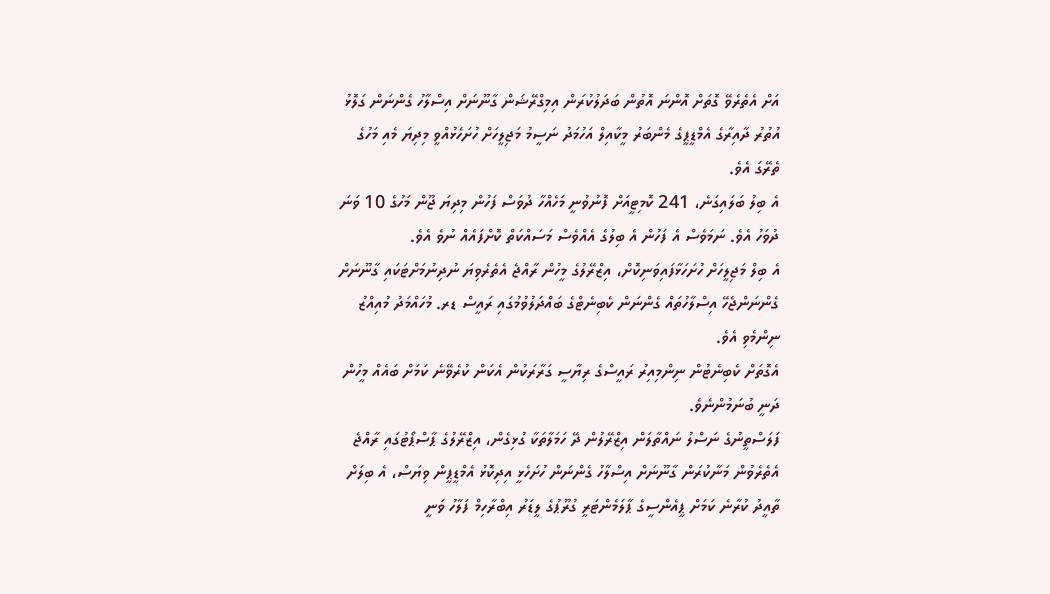އަށް އެތެރެވޭ ގޮތަށް އޮންނަ އޮތުން ބަދަލުކުރަން އިމިގްރޭޝަން ގާނޫނަށް އިސްލާހު ގެންނަން ގަލޮޅު އުތުރު ދާއިރާގެ އެމްޑީޕީގެ މެންބަރު މީކާއިލް އަހުމަދު ނަސީމު މަޖިލީހަށް ހުށަހެޅުއްވީ މިދިޔަ މެއި މަހުގެ ތެރޭގަ އެވެ.
އެ ބިލު ބަލައިގަނެ، 241 ކޮމިޓީއަށް ފޮނުވުނީ މަހެއްހާ ދުވަސް ފަހުން މިދިޔަ ޖޫން މަހުގެ 10 ވަނަ ދުވަހު އެވެ. ނަމަވެސް އެ ފަހުން އެ ބިލުގެ އެއްވެސް މަސައްކަތް ކޮށްފައެއް ނުވެ އެވެ.
އެ ބިލް މަޖިލީހަށް ހުށަހަޅާފައިވަނިކޮށް، އިޒްރޭލުގެ މީހުން ރާއްޖެ އެތެރެވިޔަ ނުދިނުމަށްޓަކައި ގާނޫނަށް ގެންނަންޖެހޭ އިސްލާހުތައް ގެންނަން ކެބިނެޓްގެ ބައްދަލުވުމުގައި ރައީސް ޑރ. މުހައްމަދު މުއިއްޒު ނިންމެވި އެވެ.
އެގޮތަށް ކެބިނެޓުން ނިންމިއިރު ރައީސްގެ ރިޔާސީ ގަރާރަކުން އެކަން ކުރެވޭނެ ކަމަށް ބައެއް މީހުން ދަނީ ބުނަމުންނެވެ.
ފަލަސްތީނުގެ ނަސްލު ނައްތާލަން އިޒްރޭލުން ދޭ ހަމަލާތަކާ ގުޅިގެން، އިޒްރޭލުގެ ޕާސްޕޯޓުގައި ރާއްޖެ އެތެރެވުން މަނާކުރަން ގާނޫނަށް އިސްލާހު ގެންނަން ހުށަހެޅީ އިދިކޮޅު އެމްޑީޕީން ވިޔަސް، އެ ބިލަށް ތާއީދު ކުރާނެ ކަމަށް ޕީއެންސީގެ ޕާލަމެންޓަރީ ގުރޫޕުގެ ލީޑަރު އިބްރާހިމް ފަލާހު ވަނީ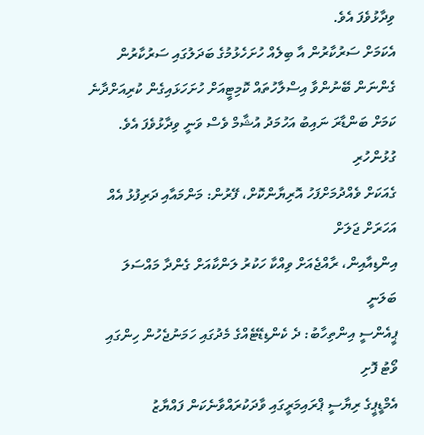ވިދާޅުވެފަ އެވެ.
އެކަމަށް ސަރުކާރުން އާ ބިލެއް ހުށަހެޅުމުގެ ބަދަލުގައި ސަރުކާރުން ގެންނަން ބޭނުންވާ އިސްލާހުތައް ކޮމިޓީއަށް ހުށަހަޅައިގެން ކުރިއަށްދާނެ ކަމަށް ބަންޑާރަ ނައިބު އަހުމަދު އުޝާމް ވެސް ވަނީ ވިދާޅުވެފަ އެވެ.
ގުޅުންހުރި
ގެއަކަށް ވެއްދުމަށްފަހު އޮރިޔާންކޮށް، ފޭރުން: މަންމައާއި ދަރިފުޅު އެއް އަހަރަށް ޖަލަށް
އިންޑިއާއިން، ރާއްޖެއަށް ވިއްކާ ހަކުރު ލަންކާއަށް ގެންދާ މައްސަލަ ބަލަނީ
ޕީއެންސީ އިންތިހާބު: ދެ ކެންޑިޑޭޓެއްގެ މެދުގައި ހަމަނުޖެހުން ހިންގައި ވޯޓު ފޮށި
އެމްޑީޕީގެ ރިޔާސީ ޕްރައިމަރީގައި ވާދަކުރައްވާނެކަން ފައްޔާޒު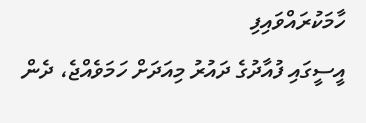ހާމަކުރައްވައިފި
އީސީގައި ފުއާދުގެ ދައުރު މިއަދަށް ހަމަވެއްޖެ، ދެން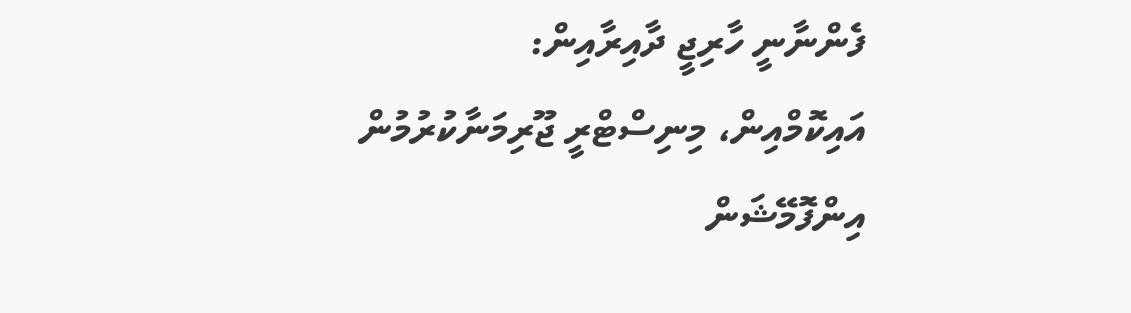ފެންނާނީ ހާރިޖީ ދާއިރާއިން:
އައިކޮމްއިން، މިނިސްޓްރީ ޖޫރިމަނާކުރުމުން އިންފޮމޭޝަން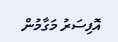އޮފިސަރު މަގާމުން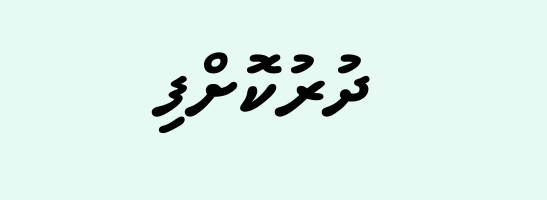ދުރުކޮށްފި